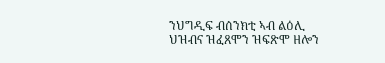ንህግዲፍ ብሰንክቲ ኣብ ልዕሊ ህዝብና ዝፈጸሞን ዝፍጽሞ ዘሎን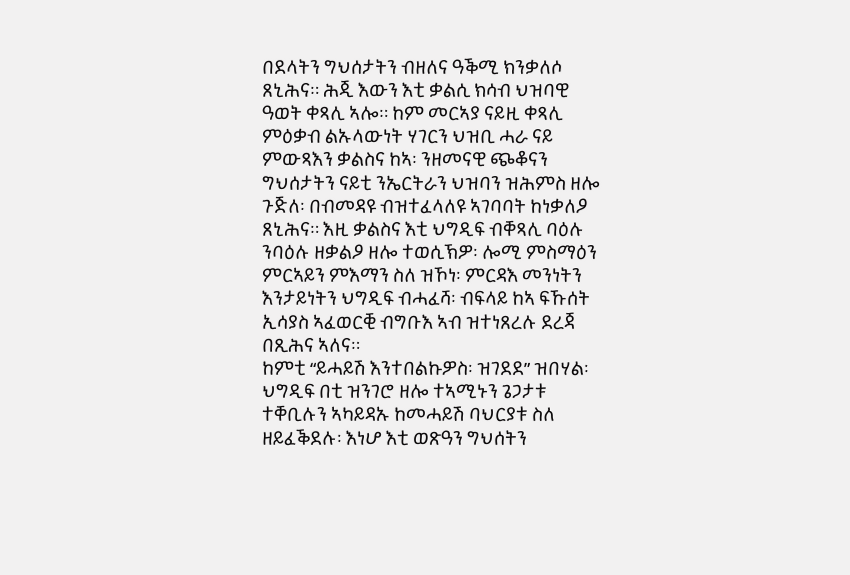በደላትን ግህሰታትን ብዘለና ዓቕሚ ክንቃለሶ ጸኒሕና። ሕጂ እውን እቲ ቃልሲ ክሳብ ህዝባዊ ዓወት ቀጻሊ ኣሎ። ከም መርኣያ ናይዚ ቀጻሊ ምዕቃብ ልኡላውነት ሃገርን ህዝቢ ሓራ ናይ ምውጻእን ቃልስና ከኣ፡ ንዘመናዊ ጭቆናን ግህሰታትን ናይቲ ንኤርትራን ህዝባን ዝሕምስ ዘሎ ጉጅለ፡ በብመዳዩ ብዝተፈላለዩ ኣገባባት ከነቃለዖ ጸኒሕና። እዚ ቃልስና እቲ ህግዲፍ ብቐጻሊ ባዕሉ ንባዕሉ ዘቃልዖ ዘሎ ተወሲኽዎ፡ ሎሚ ምስማዕን ምርኣይን ምእማን ስለ ዝኾነ፡ ምርዳእ መንነትን እንታይነትን ህግዲፍ ብሓፈሻ፡ ብፍላይ ከኣ ፍኹሰት ኢሳያስ ኣፈወርቒ ብግቡእ ኣብ ዝተነጸረሉ ደረጃ በጺሕና ኣለና።
ከምቲ “ይሓይሽ እንተበልኩዎስ፡ ዝገደደ” ዝበሃል፡ ህግዲፍ በቲ ዝንገሮ ዘሎ ተኣሚኑን ጌጋታቱ ተቐቢሉን ኣካይዳኡ ከመሓይሽ ባህርያቱ ስለ ዘይፈቕደሉ፡ እነሆ እቲ ወጽዓን ግህሰትን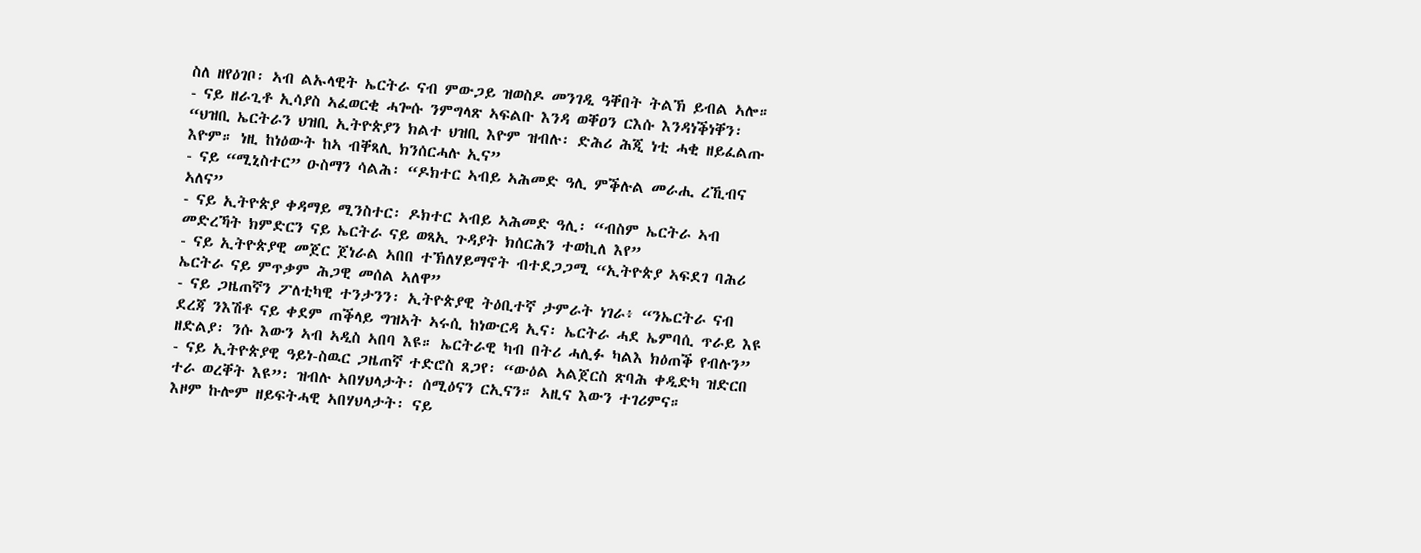ስለ ዘየዕገቦ፡ ኣብ ልኡላዊት ኤርትራ ናብ ምውጋይ ዝወስዶ መንገዲ ዓቐበት ትልኽ ይብል ኣሎ።
- ናይ ዘራጊቶ ኢሳያስ ኣፈወርቂ ሓጐሱ ንምግላጽ ኣፍልቡ እንዳ ወቐዐን ርእሱ እንዳነቕነቐን፡ “ህዝቢ ኤርትራን ህዝቢ ኢትዮጵያን ክልተ ህዝቢ እዮም ዝብሉ፡ ድሕሪ ሕጂ ነቲ ሓቂ ዘይፈልጡ እዮም። ነዚ ከነዕውት ከኣ ብቐጻሊ ክንሰርሓሉ ኢና”
- ናይ “ሚኒስተር” ዑስማን ሳልሕ፡ “ዶክተር ኣብይ ኣሕመድ ዓሊ ምቕሉል መራሒ ረኺብና ኣለና”
- ናይ ኢትዮጵያ ቀዳማይ ሚንስተር፡ ዶክተር ኣብይ ኣሕመድ ዓሊ፡ “ብስም ኤርትራ ኣብ መድረኻት ክምድርን ናይ ኤርትራ ናይ ወጻኢ ጉዳያት ክሰርሕን ተወኪለ እየ”
- ናይ ኢትዮጵያዊ መጀር ጀነራል ኣበበ ተኽለሃይማኖት ብተደጋጋሚ “ኢትዮጵያ ኣፍደገ ባሕሪ ኤርትራ ናይ ምጥቃም ሕጋዊ መሰል ኣለዋ”
- ናይ ጋዜጠኛን ፖለቲካዊ ተንታንን፡ ኢትዮጵያዊ ትዕቢተኛ ታምራት ነገራ፥ “ንኤርትራ ናብ ደረጃ ንእሽቶ ናይ ቀደም ጠቕላይ ግዝኣት ኣሩሲ ከነውርዳ ኢና፡ ኤርትራ ሓደ ኤምባሲ ጥራይ እዩ ዘድልያ፡ ንሱ እውን ኣብ ኣዲስ ኣበባ እዩ። ኤርትራዊ ካብ በትሪ ሓሊፉ ካልእ ክዕጠቕ የብሉን”
- ናይ ኢትዮጵያዊ ዓይነ-ስዉር ጋዜጠኛ ተድሮስ ጸጋየ፡ “ውዕል ኣልጀርስ ጽባሕ ቀዲድካ ዝድርበ ተራ ወረቐት እዩ”፡ ዝብሉ ኣበሃህላታት፡ ሰሚዕናን ርኢናን። ኣዚና እውን ተገሪምና።
እዞም ኩሎም ዘይፍትሓዊ ኣበሃህላታት፡ ናይ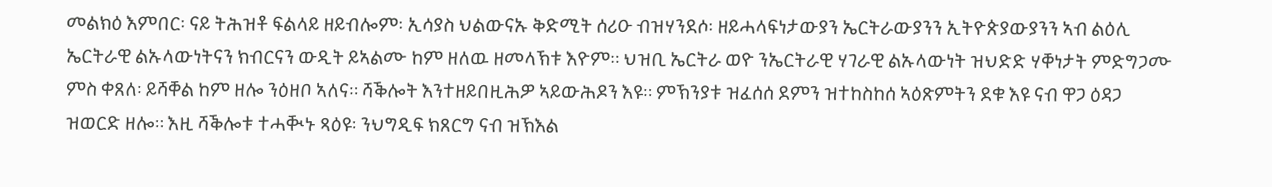መልክዕ እምበር፡ ናይ ትሕዝቶ ፍልላይ ዘይብሎም፡ ኢሳያስ ህልውናኡ ቅድሚት ሰሪዑ ብዝሃንደሶ፡ ዘይሓላፍነታውያን ኤርትራውያንን ኢትዮጵያውያንን ኣብ ልዕሊ ኤርትራዊ ልኡላውነትናን ክብርናን ውዲት ይኣልሙ ከም ዘለዉ ዘመላኽቱ እዮም። ህዝቢ ኤርትራ ወዮ ንኤርትራዊ ሃገራዊ ልኡላውነት ዝህድድ ሃቐነታት ምድግጋሙ ምስ ቀጸለ፡ ይሻቐል ከም ዘሎ ንዕዘቦ ኣለና። ሻቕሎት እንተዘይበዚሕዎ ኣይውሕዶን እዩ። ምኽንያቱ ዝፈሰሰ ደምን ዝተከስከሰ ኣዕጽምትን ደቁ እዩ ናብ ዋጋ ዕዳጋ ዝወርድ ዘሎ። እዚ ሻቕሎቱ ተሓቚኑ ጻዕዩ፡ ንህግዲፍ ክጸርግ ናብ ዝኽእል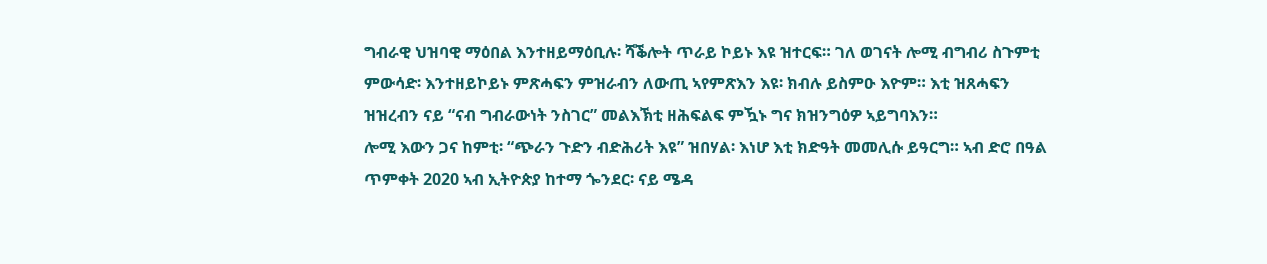ግብራዊ ህዝባዊ ማዕበል እንተዘይማዕቢሉ፡ ሻቕሎት ጥራይ ኮይኑ እዩ ዝተርፍ። ገለ ወገናት ሎሚ ብግብሪ ስጉምቲ ምውሳድ፡ እንተዘይኮይኑ ምጽሓፍን ምዝራብን ለውጢ ኣየምጽእን እዩ፡ ክብሉ ይስምዑ እዮም። እቲ ዝጸሓፍን ዝዝረብን ናይ “ናብ ግብራውነት ንስገር” መልእኽቲ ዘሕፍልፍ ምዃኑ ግና ክዝንግዕዎ ኣይግባእን።
ሎሚ እውን ጋና ከምቲ፡ “ጭራን ጉድን ብድሕሪት እዩ” ዝበሃል፡ እነሆ እቲ ክድዓት መመሊሱ ይዓርግ። ኣብ ድሮ በዓል ጥምቀት 2020 ኣብ ኢትዮጵያ ከተማ ጐንደር፡ ናይ ሜዳ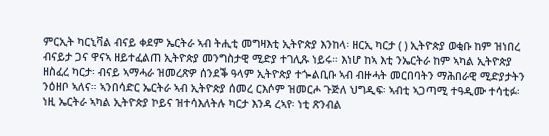ምርኢት ካርኒቫል ብናይ ቀደም ኤርትራ ኣብ ትሒቲ መግዛእቲ ኢትዮጵያ እንከላ፡ ዘርኢ ካርታ ( ) ኢትዮጵያ ወቂቡ ከም ዝነበረ ብናይታ ጋና ዋናኣ ዘይተፈልጠ ኢትዮጵያ መንግስታዊ ሚድያ ተገሊጹ ነይሩ። እነሆ ከኣ እቲ ንኤርትራ ከም ኣካል ኢትዮጵያ ዘስፈረ ካርታ፡ ብናይ ኣማሓራ ዝመረጽዎ ሰንደቕ ዓላም ኢትዮጵያ ተጐልቢቡ ኣብ ብዙሓት መርበባትን ማሕበራዊ ሚድያታትን ንዕዘቦ ኣለና። ኣንበሳድር ኤርትራ ኣብ ኢትዮጵያ ሰመረ ርእሶም ዝመርሖ ጉጅለ ህግዲፍ፡ ኣብቲ ኣጋጣሚ ተዓዲሙ ተሳቲፉ፡ ነዚ ኤርትራ ኣካል ኢትዮጵያ ኮይና ዝተሳእለትሉ ካርታ እንዳ ረኣየ፡ ነቲ ጽንብል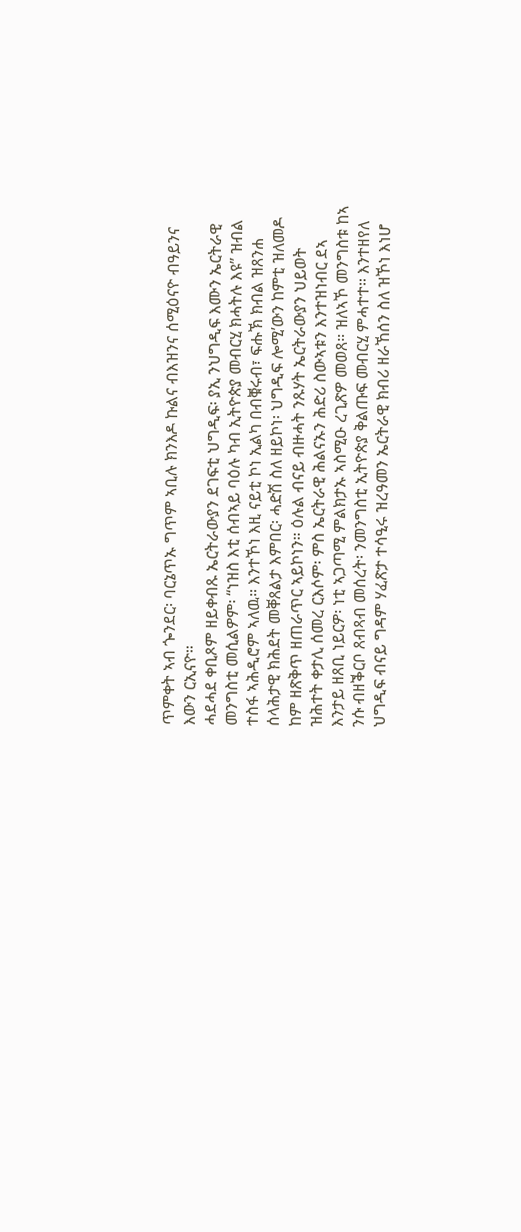ጥምቀት ኣብ ጐንደር፡ ባርኔጥኡ ግጥም ኣቢሉ ክንእዶ ኩልና ብእዝንና ሰሚዕናዮ ብዓይንና እውን ርኢናዮ።
ሓደሓደ ቀቢጾም ዘይቀብጹ ኤርትራውያን ደገፍቲ ህግዲፍ፡ ያኢ ንህግዲፍ እሙን ኤርትራዊ መንግስቲ መሲልዎም፡ “ነዝስ እቲ ሰብኣይ ባዕሉ ካብ ኢትዮጵያ መብርሂ ክሓትሉ እዩ” ዝብል ተስፋ ኣሕዲሮም ኣለዉ። እንተኾነ እዚ ናይቲ ኮነ ኢልካ በብቑሩብ፣ ፍሑኽ ክብል ዝጸንሐ ሰላሕታዊ ክሕደት መቐጸልታ እምበር፡ ሓድሽ ስለ ዘይኮነ፡ ህግዲፍ ሎሚ’ውን ከምቲ ዝለመዶ ከም ዘጽቅጥ ዘጠራጥር ኣይኮነን። ዕሉል ብናይ ብዙሓት ንጹሃት ኤርትራውያን ህይወት ዝሕተት ቀታሊ ሰመረ ርእሶም፡ ምስ ኤርትራዊ ሕልናኡን ሕድሪ ስውኣቱን እንተዝነብር ደኣ እንታይ ዘጸቢ ነይርዎ፡ ነቲ ኣጋጣሚ ምልክታኡ ኣስሚዑ ረጊጽዎ መወጸ። ዝለኣኾ መንግስቱ ከኣ ንሱ ብዘቕርቦ ጸብጻብ መሰረት፡ ንመንግስቲ ኢትዮጵያ ቅልጡፍ መብርሂ ምሓተተ። እንተዘየለ ህግዲፍ ብናይ ግዳም ሃፈጽታ ተሳዒሩ ዝረዓመን ኤርትራዊ ክብሪ ዘራኸሰን ስለ ዝኾነ እነሆ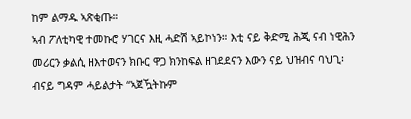ከም ልማዱ ኣጽቂጡ።
ኣብ ፖለቲካዊ ተመኩሮ ሃገርና እዚ ሓድሽ ኣይኮነን። እቲ ናይ ቅድሚ ሕጂ ናብ ነዊሕን መሪርን ቃልሲ ዘእተወናን ክቡር ዋጋ ክንከፍል ዘገደደናን እውን ናይ ህዝብና ባህጊ፡ ብናይ ግዳም ሓይልታት “ኣጀዃትኩም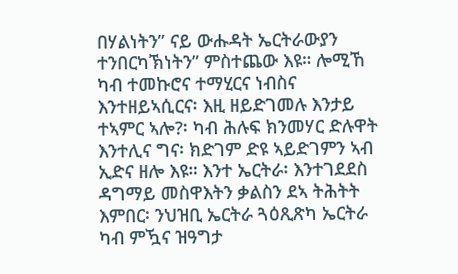በሃልነትን” ናይ ውሑዳት ኤርትራውያን ተንበርካኽነትን” ምስተጨው እዩ። ሎሚኸ ካብ ተመኩሮና ተማሂርና ነብስና እንተዘይኣሲርና፡ እዚ ዘይድገመሉ እንታይ ተኣምር ኣሎ?፡ ካብ ሕሉፍ ክንመሃር ድሉዋት እንተሊና ግና፡ ክድገም ድዩ ኣይድገምን ኣብ ኢድና ዘሎ እዩ። እንተ ኤርትራ፡ እንተገደደስ ዳግማይ መስዋእትን ቃልስን ደኣ ትሕትት እምበር፡ ንህዝቢ ኤርትራ ጓዕጺጽካ ኤርትራ ካብ ምዃና ዝዓግታ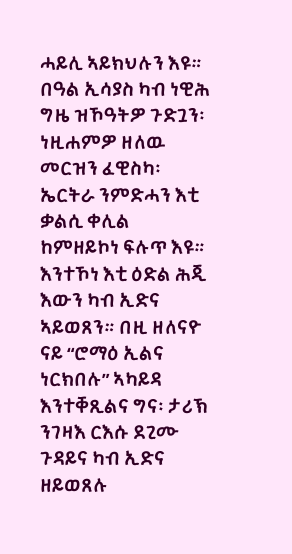ሓይሊ ኣይክህሉን እዩ። በዓል ኢሳያስ ካብ ነዊሕ ግዜ ዝኾዓትዎ ጉድጓን፡ ነዚሐምዎ ዘለዉ መርዝን ፈዊስካ፡ ኤርትራ ንምድሓን እቲ ቃልሲ ቀሊል ከምዘይኮነ ፍሉጥ እዩ። እንተኾነ እቲ ዕድል ሕጂ እውን ካብ ኢድና ኣይወጸን። በዚ ዘለናዮ ናይ “ሮማዕ ኢልና ነርክበሉ” ኣካይዳ እንተቐጺልና ግና፡ ታሪኽ ንገዛእ ርእሱ ደጊሙ ጉዳይና ካብ ኢድና ዘይወጸሉ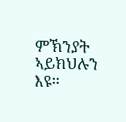ምኽንያት ኣይክህሉን እዩ።